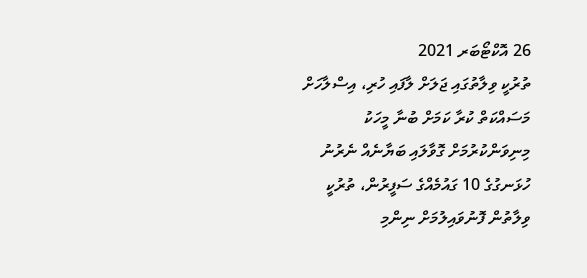26 އޮކްޓޯބަރ 2021
ތުރުކީ ވިލާތުގައި ޖަލަށް ލާފައި ހުރި، އިސްލާހަށް މަސައްކަތް ކުރާ ކަމަށް ބުނާ މީހަކު މިނިވަންކުރުމަށް ގޮވާލައި ބަޔާނެއް ނެރުނު ހުޅަނގުގެ 10 ގައުމެއްގެ ސަފީރުން، ތުރުކީ ވިލާތުން ފޮނުވައިލުމަށް ނިންމި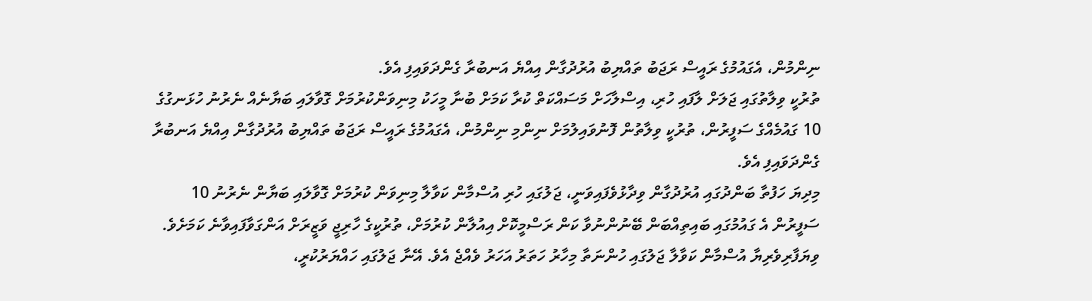ނިންމުން، އެގައުމުގެ ރައީސް ރަޖަބު ތައްޔިބު އުރުދުގާން އިއްޔެ އަނބުރާ ގެންދަވައިފި އެވެ.
ތުރުކީ ވިލާތުގައި ޖަލަށް ލާފައި ހުރި، އިސްލާހަށް މަސައްކަތް ކުރާ ކަމަށް ބުނާ މީހަކު މިނިވަންކުރުމަށް ގޮވާލައި ބަޔާނެއް ނެރުނު ހުޅަނގުގެ 10 ގައުމެއްގެ ސަފީރުން، ތުރުކީ ވިލާތުން ފޮނުވައިލުމަށް ނިންމި ނިންމުން، އެގައުމުގެ ރައީސް ރަޖަބު ތައްޔިބު އުރުދުގާން އިއްޔެ އަނބުރާ ގެންދަވައިފި އެވެ.
މިދިޔަ ހަފުތާ ބަންދުގައި އުރުދުގާން ވިދާޅުވެފައިވަނީ، ޖަލުގައި ހުރި އުސްމާން ކަވާލާ މިނިވަން ކުރުމަށް ގޮވާލައި ބަޔާން ނެރުނު 10 ސަފީރުން އެ ގައުމުގައި ބައިތިއްބަން ބޭނުންނުވާ ކަން ރަސްމީކޮށް އިއުލާން ކުރުމަށް، ތުރުކީގެ ހާރިޖީ ވަޒީރަށް އަންގަވާފައިވާނެ ކަމަށެވެ.
ވިޔަފާރިވެރިޔާ އުސްމާން ކަވާލާ ޖަލުގައި ހުންނަތާ މިހާރު ހަތަރު އަހަރު ވެއްޖެ އެވެ. އޭނާ ޖަލުގައި ހައްޔަރުކުރީ،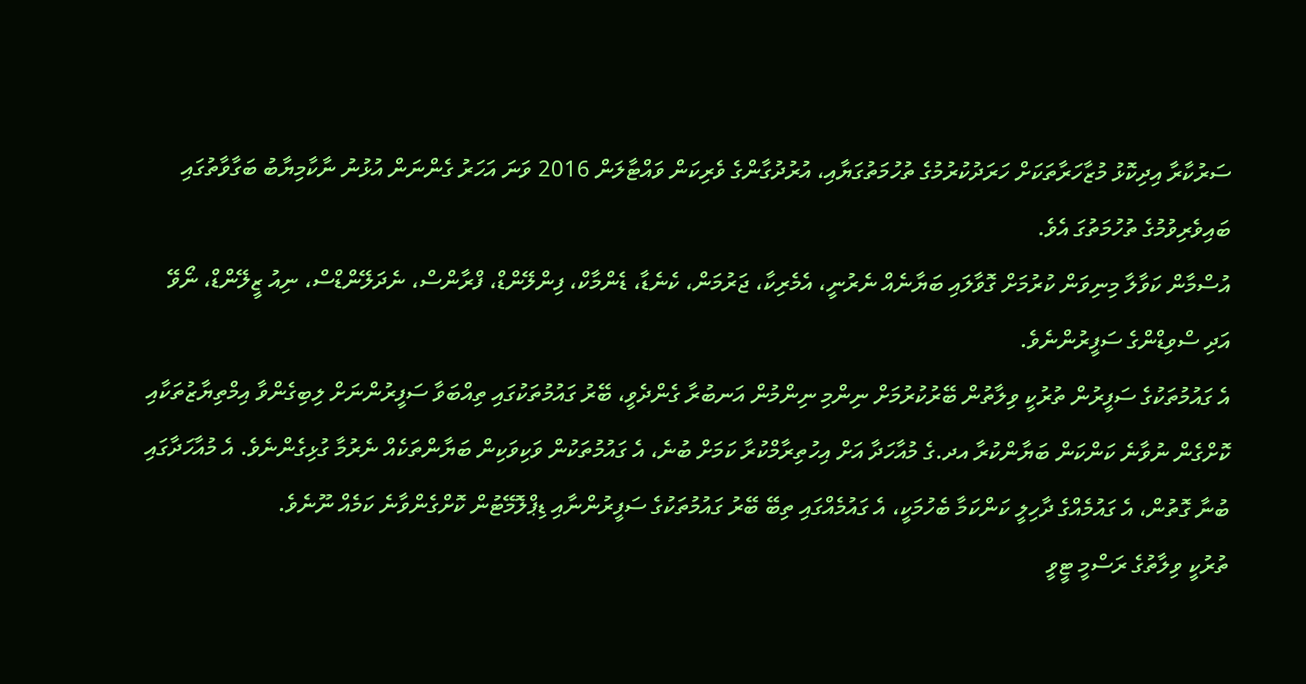ސަރުކާރާ އިދިކޮޅު މުޒާހަރާތަކަށް ހަރަދުކުރުމުގެ ތުހުމަތުގަޔާއި، އުރުދުގާންގެ ވެރިކަން ވައްޓާލަން 2016 ވަނަ އަހަރު ގެންނަން އުޅުނު ނާކާމިޔާބު ބަގާވާތުގައި ބައިވެރިވުމުގެ ތުހުމަތުގަ އެވެ.
އުސްމާން ކަވާލާ މިނިވަން ކުރުމަށް ގޮވާލައި ބަޔާނެއް ނެރުނީ، އެމެރިކާ، ޖަރުމަން، ކެނެޑާ، ޑެންމާކް، ފިންލޭންޑް، ފްރާންސް، ނެދަލޭންޑްސް، ނިއު ޒީލޭންޑް، ނޯވޭ އަދި ސްވިޑްންގެ ސަފީރުންނެވެ.
އެ ގައުމުތަކުގެ ސަފީރުން ތުރުކީ ވިލާތުން ބޭރުކުރުމަށް ނިންމި ނިންމުން އަނބުރާ ގެންދެވީ، ބޭރު ގައުމުތަކުގައި ތިއްބަވާ ސަފީރުންނަށް ލިބިގެންވާ އިމްތިޔާޒުތަކާއި ކޮށްގެން ނުވާނެ ކަންކަން ބަޔާންކުރާ އދ.ގެ މުއާހަދާ އަށް އިހުތިރާމްކުރާ ކަމަށް ބުނެ، އެ ގައުމުތަކުން ވަކިވަކިން ބަޔާންތަކެއް ނެރުމާ ގުޅިގެންނެވެ. އެ މުއާހަދާގައި ބުނާ ގޮތުން، އެ ގައުމެއްގެ ދާހިލީ ކަންކަމާ ބެހުމަކީ، އެ ގައުމެއްގައި ތިބޭ ބޭރު ގައުމުތަކުގެ ސަފީރުންނާއި ޑިޕްލޮމޭޓުން ކޮށްގެންވާނެ ކަމެއް ނޫނެވެ.
ތުރުކީ ވިލާތުގެ ރަސްމީ ޓީވީ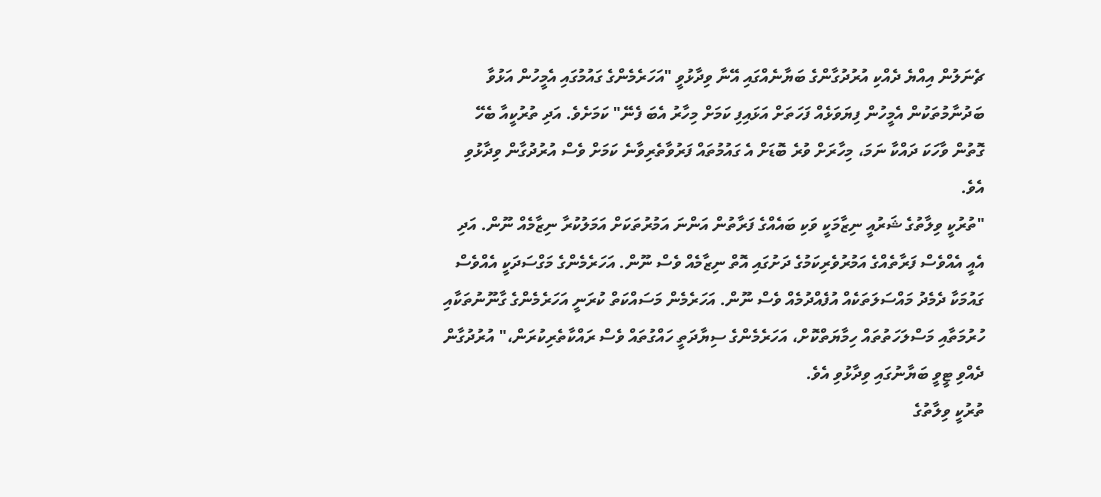ޗެނަލުން އިއްޔެ ދެއްކި އުރުދުގާންގެ ބަޔާނެއްގައި އޭނާ ވިދާޅުވީ "އަހަރެމެންގެ ގައުމުގައި އެމީހުން އަޅުވާ ބަދުނާމުތަކުން އެމީހުން ފިޔަވަޅެއް ފަހަތަށް އަޅައިފި ކަމަށް މިހާރު އެބަ ފެނޭ" ކަމަށެވެ. އަދި ތުރުކީއާ ބެހޭ ގޮތުން ވާހަކަ ދައްކާ ނަމަ، މިހާރަށް ވުރެ ބޮޑަށް އެ ގައުމުތައް ފަރުވާތެރިވާނެ ކަމަށް ވެސް އުރުދުގާން ވިދާޅުވި އެވެ.
"ތުރުކީ ވިލާތުގެ ޝަރުއީ ނިޒާމަކީ ވަކި ބައެއްގެ ފަރާތުން އަންނަ އަމުރުތަކަށް އަމަލުކުރާ ނިޒާމެއް ނޫން. އަދި އެއީ އެއްވެސް ފަރާތެއްގެ އަމުރުވެރިކަމުގެ ދަށުގައި އޮތް ނިޒާމެއް ވެސް ނޫން. އަހަރެމެންގެ މަގްސަދަކީ އެއްވެސް ގައުމަކާ ދެމެދު މައްސަލަތަކެއް އުފެއްދުމެއް ވެސް ނޫން. އަހަރެމެން މަސައްކަތް ކުރަނީ އަހަރެމެންގެ ގާނޫނުތަކާއި ހުރުމަތާއި މަސްލަހަތުތައް ހިމާޔަތްކޮށް، އަހަރެމެންގެ ސިޔާދަތީ ހައްގުތައް ވެސް ރައްކާތެރިކުރަން،" އުރުދުގާން ދެއްވި ޓީވީ ބަޔާނުގައި ވިދާޅުވި އެވެ.
ތުރުކީ ވިލާތުގެ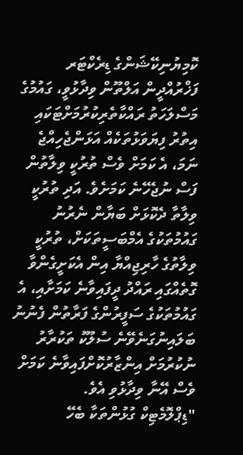ކޮމިޔުނިކޭޝަންގެ ޑިރެކްޓަރ ފަޚްރުއްދީން އަލްތޫން ވިދާޅުވީ، ގައުމުގެ މަސްލަހަތު ރައްކާތެރިކުރުމަށްޓަކައި އިތުރު ފިޔަވަޅުތަކެއް އަޅަންޖެހިއްޖެ ނަމަ، އެ ކަމަށް ވެސް ތުރުކީ ވިލާތުން ފަސް ނުޖެހޭނެ ކަމަށެވެ. އަދި ތުރުކީ ވިލާތާ ދެކޮޅަށް ބަޔާން ނެރުނު ގައުމުތަކުގެ އެމްބަސީތަކަށް، ތުރުކީ ވިލާތުގެ ހާރިޖިއްޔާ އިން އެކަށީގެންވާ ގޮތެއްގައި ރައްދު ދީފައިވާނެ ކަމަށާއި، އެ ގައުމުތަކުގެ ސަފީރުންގެ ފަރާތުން ފެނުނު ބަލައިނުގަނެވޭނެ ސުލޫކު ތަކުރާރު ނުކުރުމަށް އިންޒާރުކޮށްފައިވާނެ ކަމަށް ވެސް އޭނާ ވިދާޅުވި އެވެ.
"ޑިޕްލޮމެޓިކް ގުޅުންތަކާ ބެހޭ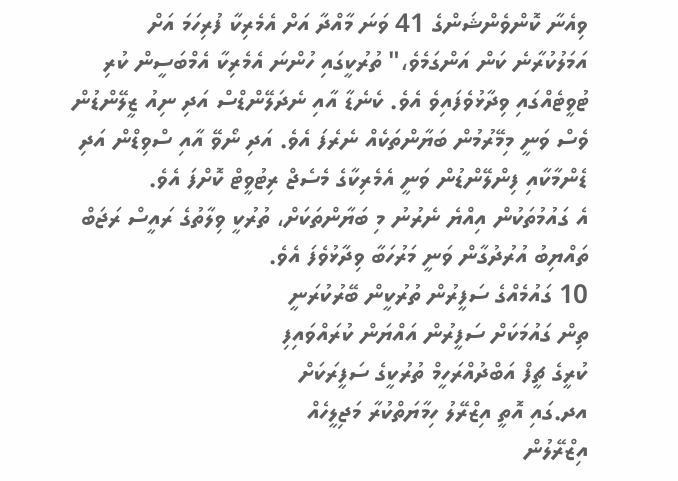ވިއެނާ ކޮންވެންޝަންގެ 41 ވަނަ މާއްދާ އަށް އެމެރިކާ ފުރިހަމަ އަށް އަމަލުކުރާނެ ކަން އަންގަމެވެ،" ތުރުކީގައި ހުންނަ އެމެރިކާ އެމްބަސީން ކުރި ޓުވީޓެއްގައި ވިދާޅުވެފައިވެ އެވެ. ކެނެޑާ އާއި ނެދަލޭންޑްސް އަދި ނިއު ޒީލޭންޑުން ވެސް ވަނީ މިމޭރުމުން ބަޔާންތަކެއް ނެރެފަ އެވެ. އަދި ނޯވޭ އާއި ސްވިޑްން އަދި ޑެންމާކާއި ފިންލޭންޑުން ވަނީ އެމެރިކާގެ މެސެޖް ރިޓުވީޓް ކޮށްފަ އެވެ.
އެ ގައުމުތަކުން އިއްޔެ ނެރުނު މި ބަޔާންތަކަށް، ތުރުކީ ވިލާތުގެ ރައީސް ރަޖަބް ތައްޔިބު އުރުދުގާން ވަނީ މަރުހަބާ ވިދާޅުވެފަ އެވެ.
10 ގައުމެއްގެ ސަފީރުން ތުރުކީން ބޭރުކުރަނީ
ތިން ގައުމަކަށް ސަފީރުން އައްޔަން ކުރައްވައިފި
ކުރީގެ ޗީފް އަބްދުއްރަހީމް ތުރުކީގެ ސަފީރަކަށް
އދ.ގައި އޮތީ އިޒްރޭލު ހިމާޔަތްކުރާ މަޖިލީހެއް
އިޒްރޭލުން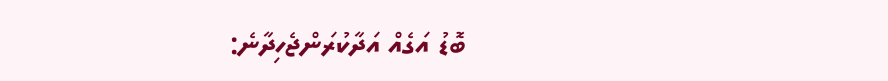ބޮޑު އަގެއް އަދާކުރަންޖެހިދާނެ: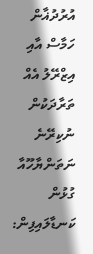އުރުދުޣާން
ހަމާސް އާއި އިޒްރޭލު އެއް ތަރާދަކުން ނުކިރޭނެ
ނަތަންޔާހޫއާ ގުޅުން ކަނޑާލައިފިން: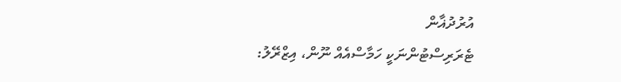އުރުދުޣާން
ޓެރަރިސްޓުންނަކީ ހަމާސްއެއް ނޫން، އިޒްރޭލު: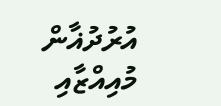އުރުދުޣާން
މުއިއްޒާއި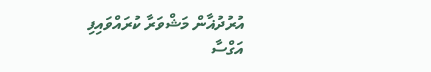އުރުދުޣާން މަޝްވަރާ ކުރައްވައިފި
އަގްސާ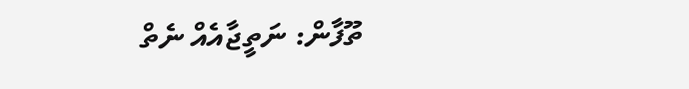ތޫފާން: ނަތީޖާއެއް ނެތް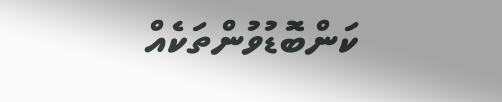ކަންބޮޑުވުންތަކެއް